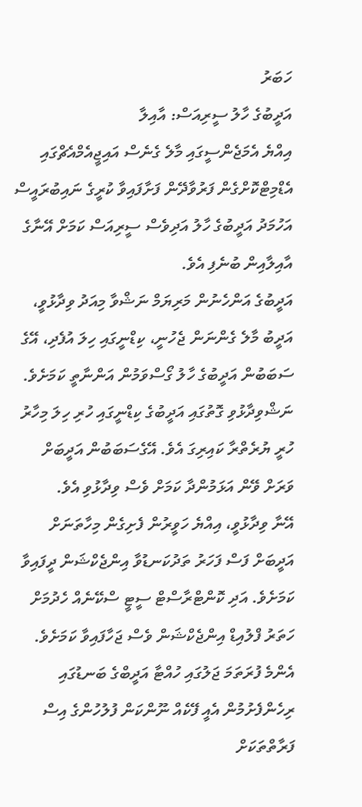ހަބަރު
އަދީބުގެ ހާލު ސީރިއަސް: އާއިލާ
އިއްޔެ އެމަޖެންސީގައި މާލެ ގެނެސް އައިޖީއެމްއެޗްގައި އެޑްމިޓްކޮށްގެން ފަރުވާދޭން ފަށާފައިވާ ކުރީގެ ނައިބުރައީސް އަހުމަދު އަދީބުގެ ހާލު އަދިވެސް ސީރިއަސް ކަމަށް އޭނާގެ އާއިލާއިން ބުނެފި އެވެ.
އަދީބުގެ އަންހެނުން މަރިޔަމް ނަޝްވާ މިއަދު ވިދާޅުވީ، އަދީބު މާލެ ގެންނަން ޖެހުނީ، ކިޑްނީގައި ހިލަ އުފެދި، އޭގެ ސަބަބުން އަދީބުގެ ހާލު ގޯސްވަމުން އަންނާތީ ކަމަށެވެ. ނަޝްވިދާޅުވި ގޮތުގައި އަދީބުގެ ކިޑްނީގައި ހުރި ހިލަ މިހާރު ހުރީ ޔުރެތްރާ ކައިރިގަ އެވެ. އޭގެސަބަބުން އަދީބަށް ވަރަށް ވޭން އަޅަމުންދާ ކަމަށް ވެސް ވިދާޅުވި އެވެ.
އޭނާ ވިދާޅުވީ، އިއްޔެ ހަވީރުން ފެށިގެން މިހާތަނަށް އަދީބަށް ފަސް ފަހަރު ތަދުކަނޑުވާ އިންޖެކްޝަން ދީފައިވާ ކަމަށެވެ. އަދި ކޮންޓްރާސްޓް ސީޓީ ސްކޭނެއް ހެދުމަށް ހަތަރު ފްލުއިޑް އިންޖެކްޝަން ވެސް ޖަހާފައިވާ ކަމަށެވެ.
އެންމެ ފުރަތަމަ ޖަލުގައި ހުއްޓާ އަދީބްގެ ބަނޑުގައި ރިހެންފެށުމުން އެއީ ފޭކެއް ނޫންކަން ފުލުހުންގެ އިސް ފަރާތްތަކަށް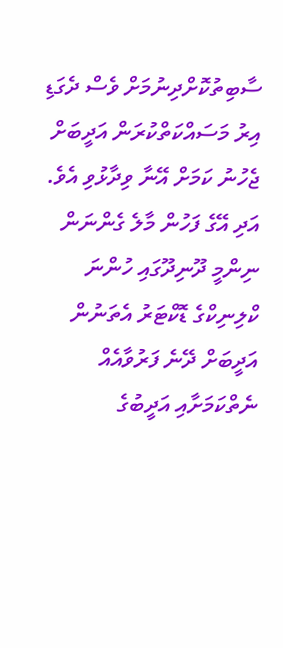ސާބިތުކޮށްދިނުމަށް ވެސް ދެގަޑި އިރު މަސައްކަތްކުރަން އަދީބަށް ޖެހުނު ކަމަށް އޭނާ ވިދާޅުވި އެވެ. އަދި އޭގެ ފަހުން މާލެ ގެންނަން ނިންމީ ދޫނިދޫގައި ހުންނަ ކްލިނިކްގެ ޑޮކްޓަރު އެތަނުން އަދީބަށް ދޭނެ ފަރުވާއެއް ނެތްކަމަށާއި އަދީބުގެ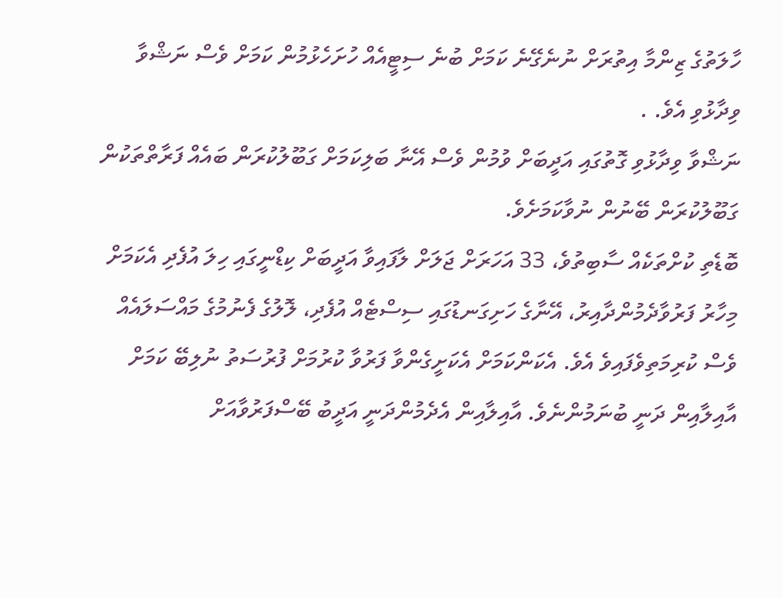ހާލަތުގެ ޒިންމާ އިތުރަށް ނުނެގޭނެ ކަމަށް ބުނެ ސިޓީއެއް ހުށަހެޅުމުން ކަމަށް ވެސް ނަޝްވާ ވިދާޅުވި އެވެ. .
ނަޝްވާ ވިދާޅުވި ގޮތުގައި އަދީބަށް ވުމުން ވެސް އޭނާ ބަލިކަމަށް ގަބޫލުކުރަން ބައެއް ފަރާތްތަކުން ގަބޫލުކުރަން ބޭނުން ނުވާކަމަށެވެ.
ބޮޑެތި ކުށްތަކެއް ސާބިތުވެ، 33 އަހަރަށް ޖަލަށް ލާފައިވާ އަދީބަށް ކިޑްނީގައި ހިލަ އުފެދި އެކަމަށް މިހާރު ފަރުވާދެމުންދާއިރު، އޭނާގެ ހަށިގަނޑުގައި ސިސްޓެއް އުފެދި، ލޮލުގެ ފެނުމުގެ މައްސަލައެއް ވެސް ކުރިމަތިވެފައިވެ އެވެ. އެކަންކަމަށް އެކަށީގެންވާ ފަރުވާ ކުރުމަށް ފުރުސަތު ނުލިބޭ ކަމަށް އާއިލާއިން ދަނީ ބުނަމުންނެވެ. އާއިލާއިން އެދެމުންދަނީ އަދީބު ބޭސްފަރުވާއަށް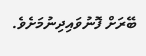ބޭރަށް ފޮނުވައިދިނުމަށެވެ.